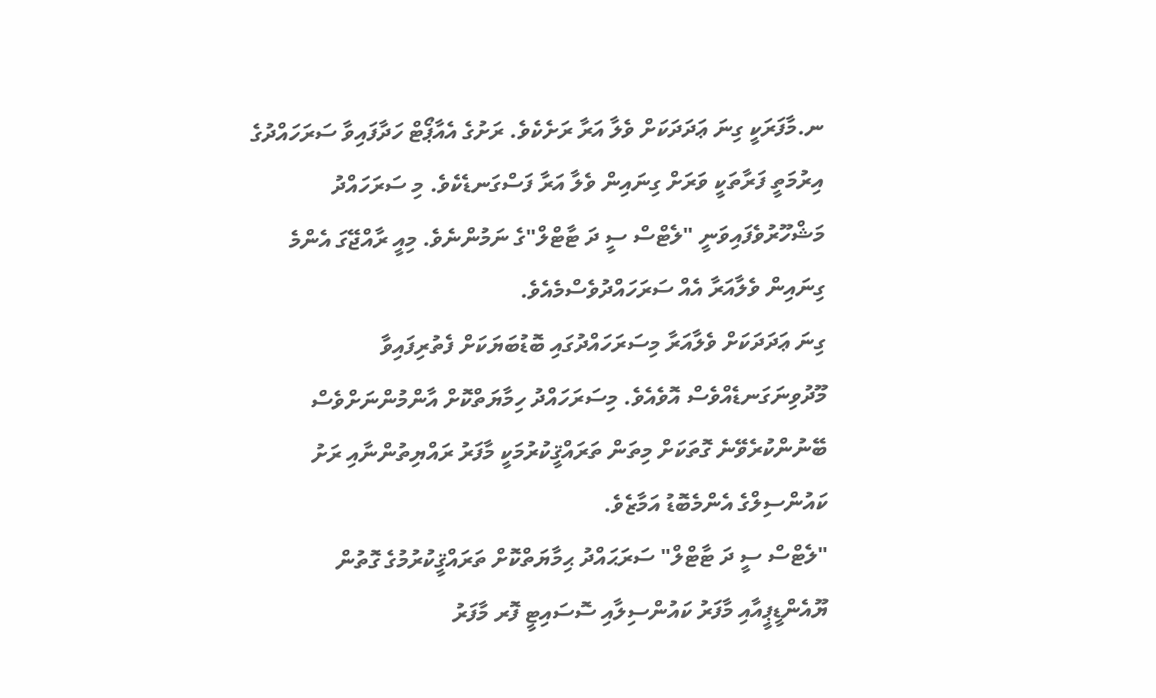ނ.މާފަރަކީ ގިނަ ޢަދަދަކަށް ވެލާ އަރާ ރަށެކެވެ. ރަށުގެ އެއާޕޯޓް ހަދާފައިވާ ސަރަހައްދުގެ އިރުމަތީ ފަރާތަކީ ވަރަށް ގިނައިން ވެލާ އަރާ ފަސްގަނޑެކެވެ. މި ސަރަހައްދު މަޝްހޫރުވެފައިވަނީ "ލެޓްސް ސީ ދަ ޓާޓްލް"ގެ ނަމުންނެވެ. މިއީ ރާއްޖޭގަ އެންމެ ގިނައިން ވެލާއަރާ އެއް ސަރަހައްދުވެސްމެއެވެ.
ގިނަ ޢަދަދަކަށް ވެލާއަރާ މިސަރަހައްދުގައި ބޮޑުބަޔަކަށް ފެތުރިފައިވާ މޫދުވިނަގަނޑެއްވެސް އޮވެއެވެ. މިސަރަހައްދު ހިމާޔަތްކޮށް އާންމުންނަށްވެސް ބޭނުންކުރެވޭނެ ގޮތަކަށް މިތަން ތަރައްޤީކުރުމަކީ މާފަރު ރައްޔިތުންނާއި ރަށު ކައުންސިލްގެ އެންމެބޮޑު އަމާޒެވެ.
"ލެޓްސް ސީ ދަ ޓާޓްލް" ސަރަޙައްދު ޙިމާޔަތްކޮށް ތަރައްޤީކުރުމުގެ ގޮތުން ޔޫއެންޑީޕީއާއި މާފަރު ކައުންސިލާއި ސޮސައިޓީ ފޮރ މާފަރު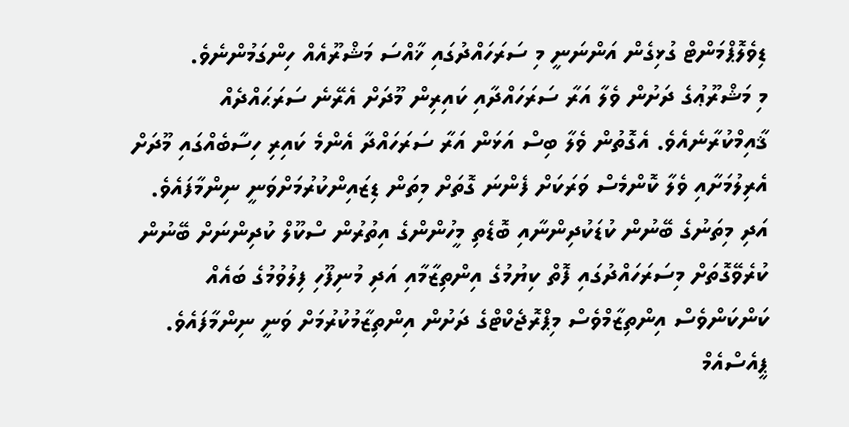ޑިވެލޮޕްމަންޓް ގުޅިގެން އަންނަނީ މި ސަރަހައްދުގައި ޚާއްސަ މަޝްރޫއެއް ހިންގަމުންނެވެ.
މި މަޝްރޫޢުގެ ދަށުން ވެލާ އަރާ ސަރަހައްދާއި ކައިރިން މޫދަށް އެރޭނެ ސަރަޙައްދެއް ޤާއިމްކުރާނެއެވެ. އެގޮތުން ވެލާ ބިސް އަޅަން އަރާ ސަރަހައްދާ އެންމެ ކައިރި ހިސާބެއްގައި މޫދަށް އެރިލުމަށާއި ވެލާ ކޮންމެސް ވަރަކަށް ފެންނަ ގޮތަށް މިތަން ޑިޒައިންކުރުމަށްވަނީ ނިންމާފައެވެ. އަދި މިތަނުގެ ބޭނުން ކުޑަކުދިންނާއި ބޮޑެތި މީހުންންގެ އިތުރުން ސްކޫލް ކުދިންނަށް ބޭނުން ކުރެވޭގޮތަށް މިސަރަހައްދުގައި ފޮތް ކިޔުމުގެ އިންތިޒާމާއި އަދި މުނިފޫހި ފިލުވުމުގެ ބައެއް ކަންކަންވެސް އިންތިޒާމްވެސް މިޕްރޮޖެކްޓްގެ ދަށުން އިންތިޒާމުކުރުމަށް ވަނީ ނިންމާފައެވެ.
ޕީއެސްއެމް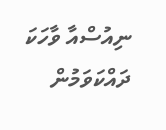ނިއުސްއާ ވާހަކަ ދައްކަވަމުން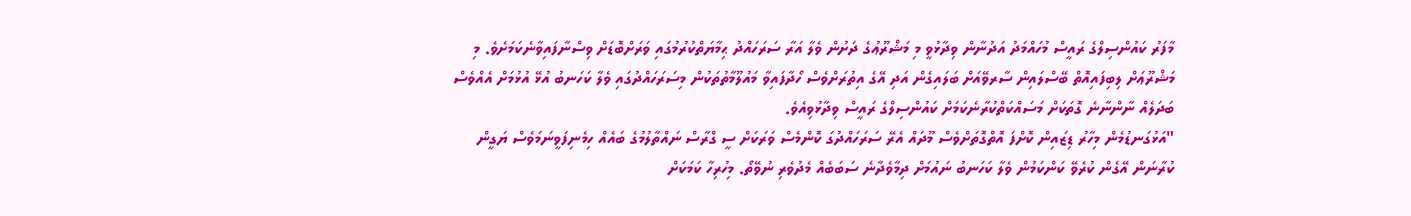މާފަރު ކައުންސިލްގެ ރައީސް މުހައްމަދު އަދުނާން ވިދާޅުވީ މި މަޝްރޫޢުގެ ދަށުން ވެލާ އަރާ ސަރަހައްދު ޙިމާޔަތްކުރުމުގައި ވަރަށްބޮޑަށް ވިސްނާފައިވާނެކަމަށެވެ. މި މަޝްރޫޢަށް ލިބިފައިއޮތް ބޭސްލައިން ސާރވޭއަށް ބަލައިގެން އަދި އޭގެ އިތުރަށްވެސް ހޯދާފައިވާ މައުލޫމާތުތަކުން މިސަރަހައްދުގައި ވެލާ ކަހަނބު އުޅޭ އުޅުމަށް އެއްވެސް ބަދަލެއް ނާންނާނެ ގޮތަކަށް މަސައްކަތްކުރާނެކަމަށް ކައުންސިލްގެ ރައީސް ވިދާޅުވިއެވެ.
"އަޅުގަނޑުމެން މިހާރު ޑިޒައިން ކޮށްފަ އޮތްގޮތަށްވެސް މޫދައް އެރޭ ސަރަހައްދުގަ ކޮންމެސް ވަރަކަށް ސީ ގްރާސް ނައްތާލުމުގެ ބައެއް ހިމެނިފަވީނަމަވެސް ޔަގީން ކުރާނަން އޭގެން ކުރެވޭ ކަންކަމުން ވެލާ ކަހަނބު ނައުމަށް ދިމާވެދާނެ ސަބަބެއް މެދުވެރި ނުވޭތޯ. މިހުރިހާ ކަމަކަށް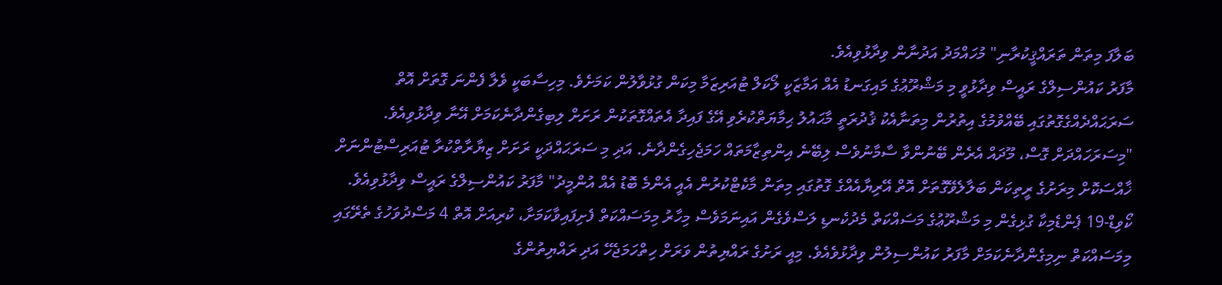ބަލާފަ މިތަން ތަރައްޤީކުރާނި" މުހައްމަދު އަދުނާން ވިދާޅުވިއެވެ.
މާފަރު ކައުންސިލްގެ ރައީސް ވިދާޅުވީ މި މަޝްރޫޢުގެ މައިގަނޑު އެއް އަމާޒަކީ ލޯކަލް ޓުއަރިޒަމާ މިކަން ގުޅުވާލުން ކަމަށެވެ. މިހިސާބަކީ ވެލާ ފެންނަ ގޮތަށް އޮތް ސަރަޙައްދެއްގެގޮތުގައި ބޭއްވުމުގެ އިތުރުން މިތަނާއެކު ޤުދުރަތީ މާޙައުލު ޙިމާޔަތްކުރެވި އޭގެ ފައިދާ އެތައްގޮތަކުން ރަށަށް ލިބިގެންދާނެކަމަށް އޭނާ ވިދާޅުވިއެވެ.
"މިސަރަހައްދަށް ގޮސް، މޫދައް އެރެން ބޭނުންވާ ސާމާނުވެސް ލިބޭނެ އިންތިޒާމަތައް ހަމަޖެހިގެންދާނެ. އަދި މި ސަރަޙައްދަކީ ރަށަށް ޒިޔާރާތްކުރާ ޓުއަރިސްޓުންނަށް ޚާއްސަކޮށް މިރަށުގެ ރީތިކަން ބަލާލެވޭގޮތަށް އޮތް އޭރިޔާއެއްގެ ގޮތުގައި މިތަން މާކެޓްކުރުން އެއީ އެންމެ ބޮޑު އެއް އުންމީދު" މާފަރު ކައުންސިލްގެ ރައީސް ވިދާޅުވިއެވެ.
ކޯވިޑް-19 ޕެންޑެމިކާ ގުޅިގެން މި މަޝްރޫޢުގެ މަސައްކަތް މެދުކެނޑި ލަސްވެގެން އައިނަމަވެސް މިހާރު މިމަސައްކަތް ފެށިފައިވާކަމަށާ، ކުރިއަށް އޮތް 4 މަސްދުވަހުގެ ތެރޭގައި މިމަސައްކަތް ނިމިގެންދާނެކަމަށް މާފަރު ކައުންސިލުން ވިދާޅުވެއެވެ. މިއީ ރަށުގެ ރައްޔިތުން ވަރަށް ހިތްހަމަޖެހޭ އަދި ރައްޔިތުންގެ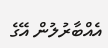އެއްބާރުލުން އޭގެ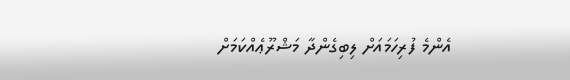އެންމެ ފުރިހަމައަށް ލިބިގެންދާ މަޝްރޫޢެއްކަމަށް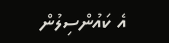އެ ކައުންސިލުން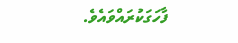ފާހަގަކުރައްވައެވެ.